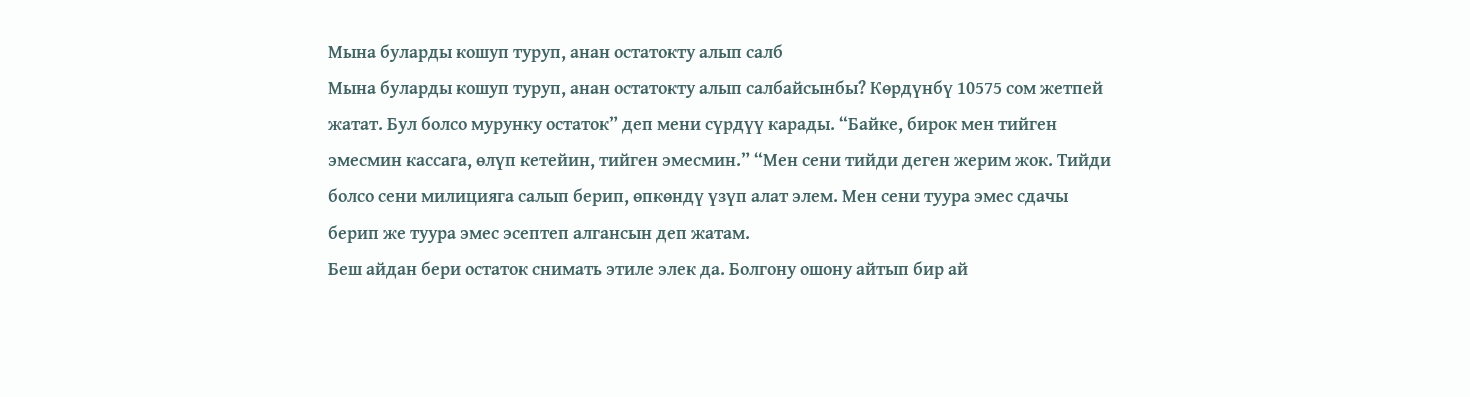Мына буларды кошуп туруп, анан остатокту алып салб
Мына буларды кошуп туруп, анан остатокту алып салбайсынбы? Көрдүнбү 10575 сом жетпей жатат. Бул болсо мурунку остаток” деп мени сүрдүү карады. “Байке, бирок мен тийген эмесмин кассага, өлүп кетейин, тийген эмесмин.” “Мен сени тийди деген жерим жок. Тийди болсо сени милицияга салып берип, өпкөндү үзүп алат элем. Мен сени туура эмес сдачы берип же туура эмес эсептеп алгансын деп жатам.
Беш айдан бери остаток снимать этиле элек да. Болгону ошону айтып бир ай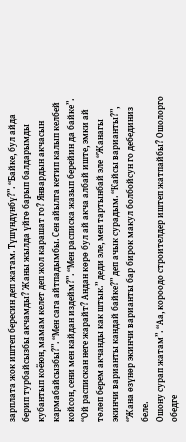зарплата жок иштеп бересин деп жатам. Түшүндүнбү?”. “Байке, бул айда берип турбайсызбы акчамды? Жаны жылда үйгө барып балдарымды кубантып коёюн, мамам келет деп жол карашат го? Январдын акчасын кармабайсызбы?”. “Мен сага айтпадымбы. Сен айылга кетип калып келбей койсон, сени мен кайдан издейм?”. “Мен расписка жазып берейин да байке”. “Ой распискан неге жарайт? Андан көрө бул ай акча албай иште, эмки ай төлөп берем акчанды как штык.” деди эле, мен тартынбай эле “Жанагы экинчи варианты кандай байке?” деп ачык сурадым. “Кайсы варианты?”, “Жана өзүнөр экинчи варианты бар бирок макул болбойсун го дебединиз беле.
Ошону сурап жатам”. “Аа, короодо строителдер иштеп жатпайбы? Ошолорго обедге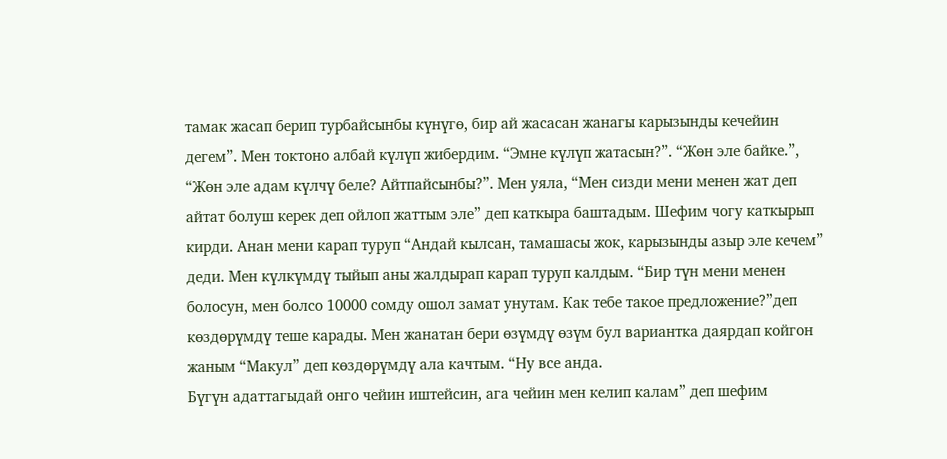тамак жасап берип турбайсынбы күнүгө, бир ай жасасан жанагы карызынды кечейин дегем”. Мен токтоно албай күлүп жибердим. “Эмне күлүп жатасын?”. “Жөн эле байке.”, “Жөн эле адам күлчү беле? Айтпайсынбы?”. Мен уяла, “Мен сизди мени менен жат деп айтат болуш керек деп ойлоп жаттым эле” деп каткыра баштадым. Шефим чогу каткырып кирди. Анан мени карап туруп “Андай кылсан, тамашасы жок, карызынды азыр эле кечем” деди. Мен күлкүмдү тыйып аны жалдырап карап туруп калдым. “Бир түн мени менен болосун, мен болсо 10000 сомду ошол замат унутам. Как тебе такое предложение?”деп көздөрүмдү теше карады. Мен жанатан бери өзүмдү өзүм бул вариантка даярдап койгон жаным “Макул” деп көздөрүмдү ала качтым. “Ну все анда.
Бүгүн адаттагыдай онго чейин иштейсин, ага чейин мен келип калам” деп шефим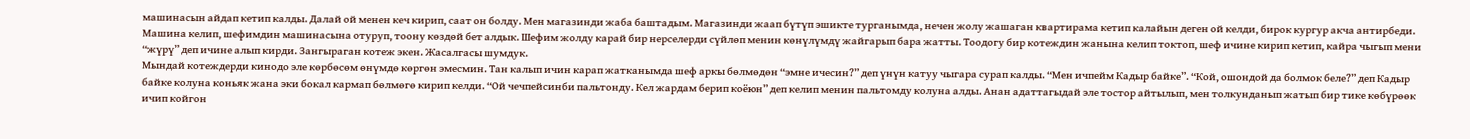машинасын айдап кетип калды. Далай ой менен кеч кирип, саат он болду. Мен магазинди жаба баштадым. Магазинди жаап бүтүп эшикте турганымда, нечен жолу жашаган квартирама кетип калайын деген ой келди, бирок кургур акча антирбеди. Машина келип, шефимдин машинасына отуруп, тоону көздөй бет алдык. Шефим жолду карай бир нерселерди сүйлөп менин көнүлүмдү жайгарып бара жатты. Тоодогу бир котеждин жанына келип токтоп, шеф ичине кирип кетип, кайра чыгып мени “жүрү” деп ичине алып кирди. Зангыраган котеж экен. Жасалгасы шумдук.
Мындай котеждерди кинодо эле көрбөсөм өнүмдө көргөн эмесмин. Тан калып ичин карап жатканымда шеф аркы бөлмөдөн “эмне ичесин?” деп үнүн катуу чыгара сурап калды. “Мен ичпейм Кадыр байке”. “Кой, ошондой да болмок беле?” деп Кадыр байке колуна коньяк жана эки бокал кармап бөлмөгө кирип келди. “Ой чечпейсинби пальтонду. Кел жардам берип коёюн” деп келип менин пальтомду колуна алды. Анан адаттагыдай эле тостор айтылып, мен толкунданып жатып бир тике көбүрөөк ичип койгон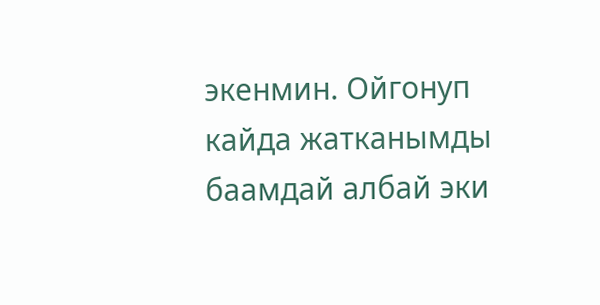экенмин. Ойгонуп кайда жатканымды баамдай албай эки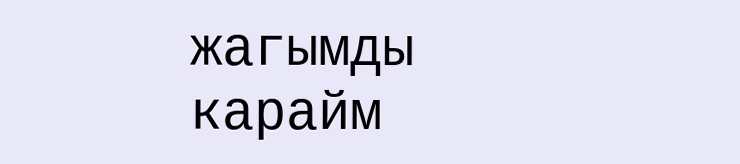жагымды карайм